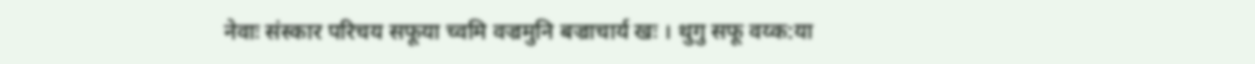नेवाः संस्कार परिचय सफूया च्वमि वज्रमुनि बज्राचार्य खः । थुगु सफू वय्क:या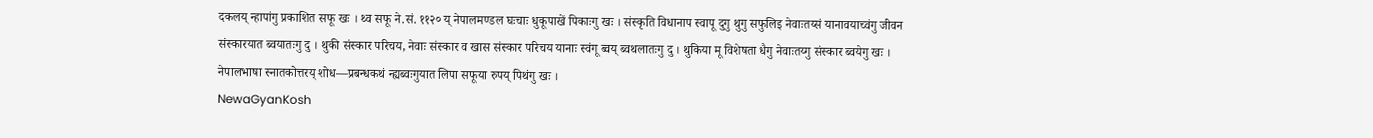दकलय् न्हापांगु प्रकाशित सफू खः । थ्व सफू ने.सं. ११२० य् नेपालमण्डल घःचाः धुकूपाखें पिकाःगु खः । संस्कृति विधानाप स्वापू दुगु थुगु सफुलिइ नेवाःतय्सं यानावयाच्वंगु जीवन संस्कारयात ब्वयातःगु दु । थुकी संस्कार परिचय, नेवाः संस्कार व खास संस्कार परिचय यानाः स्वंगू ब्वय् ब्वथलातःगु दु । थुकिया मू विशेषता धैगु नेवाःतय्गु संस्कार ब्वयेगु खः । नेपालभाषा स्नातकोत्तरय् शोध—प्रबन्धकथं न्ह्यब्वःगुयात लिपा सफूया रुपय् पिथंगु खः ।
NewaGyanKosh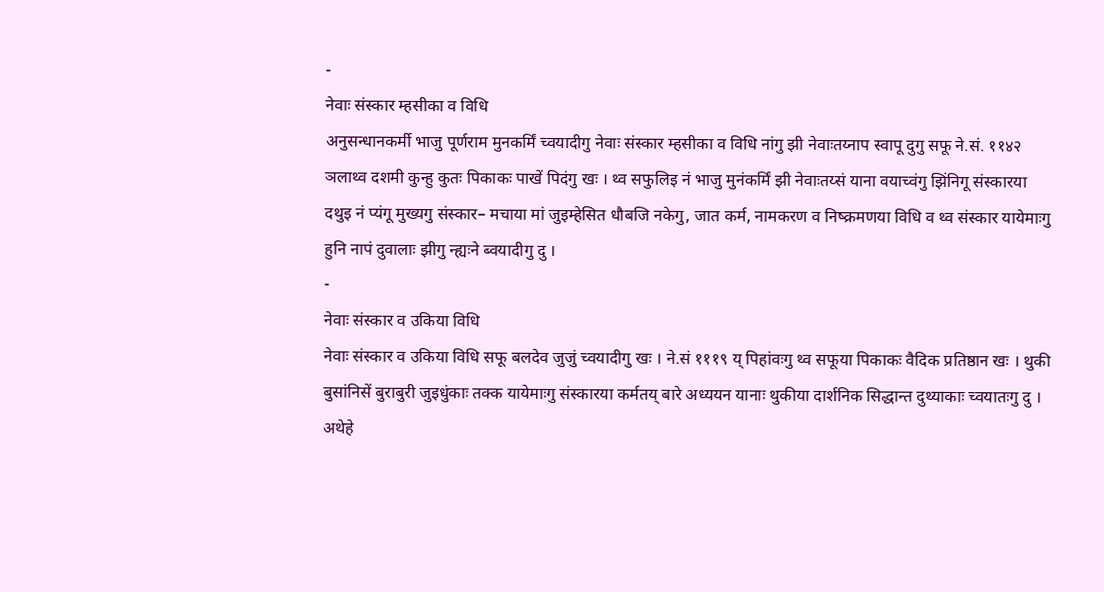-
नेवाः संस्कार म्हसीका व विधि
अनुसन्धानकर्मी भाजु पूर्णराम मुनकर्मिं च्वयादीगु नेवाः संस्कार म्हसीका व विधि नांगु झी नेवाःतय्नाप स्वापू दुगु सफू ने.सं. ११४२ ञलाथ्व दशमी कुन्हु कुतः पिकाकः पाखें पिदंगु खः । थ्व सफुलिइ नं भाजु मुनंकर्मिं झी नेवाःतय्सं याना वयाच्वंगु झिंनिगू संस्कारया दथुइ नं प्यंगू मुख्यगु संस्कार– मचाया मां जुइम्हेसित धौबजि नकेगु, जात कर्म, नामकरण व निष्क्रमणया विधि व थ्व संस्कार यायेमाःगु हुनि नापं दुवालाः झीगु न्ह्यःने ब्वयादीगु दु ।
-
नेवाः संस्कार व उकिया विधि
नेवाः संस्कार व उकिया विधि सफू बलदेव जुजुं च्वयादीगु खः । ने.सं १११९ य् पिहांवःगु थ्व सफूया पिकाकः वैदिक प्रतिष्ठान खः । थुकी बुसांनिसें बुराबुरी जुइधुंकाः तक्क यायेमाःगु संस्कारया कर्मतय् बारे अध्ययन यानाः थुकीया दार्शनिक सिद्धान्त दुथ्याकाः च्वयातःगु दु । अथेहे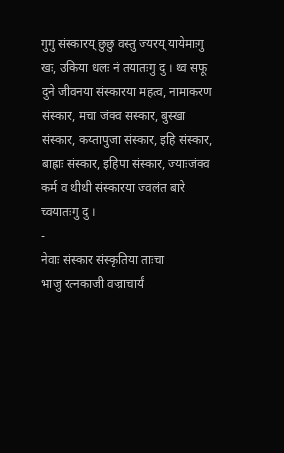गुगु संस्कारय् छुछु वस्तु ज्यरय् यायेमाःगु खः, उकिया धलः नं तयातःगु दु । थ्व सफू दुने जीवनया संस्कारया महत्व, नामाकरण संस्कार, मचा जंक्व सस्कार, बुस्खा संस्कार, कय्तापुजा संस्कार, इहि संस्कार, बाह्राः संस्कार, इहिपा संस्कार, ज्याःजंक्व कर्म व थीथी संस्कारया ज्वलंत बारे च्वयातःगु दु ।
-
नेवाः संस्कार संस्कृतिया ताःचा
भाजु रत्नकाजी वज्राचार्यं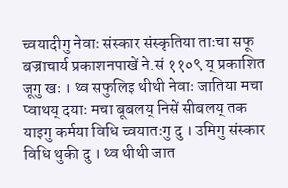च्वयादीगु नेवाः संस्कार संस्कृतिया ताःचा सफू बज्राचार्य प्रकाशनपाखें ने.सं ११०९ य् प्रकाशित जूगु खः । थ्व सफुलिइ थीथी नेवाः जातिया मचा प्वाथय् दयाः मचा बूबलय् निसें सीबलय् तक याइगु कर्मया विधि च्वयातःगु दु । उमिगु संस्कार विधि थुकी दु । थ्व थीथी जात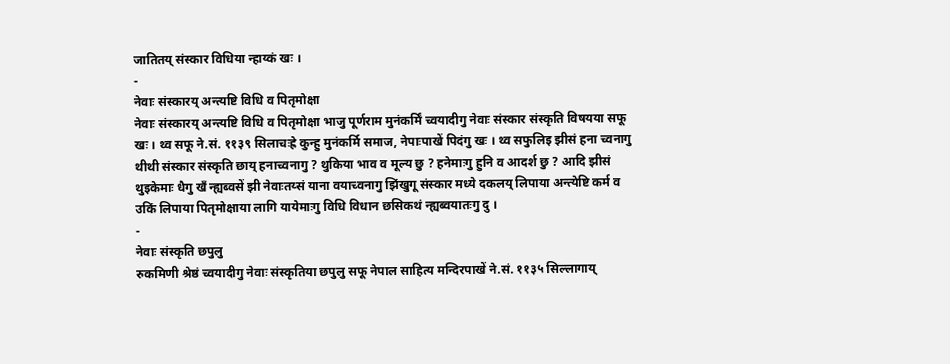जातितय् संस्कार विधिया न्हाय्कं खः ।
-
नेवाः संस्कारय् अन्त्यष्टि विधि व पितृमोक्षा
नेवाः संस्कारय् अन्त्यष्टि विधि व पितृमोक्षा भाजु पूर्णराम मुनंकर्मिं च्वयादीगु नेवाः संस्कार संस्कृति विषयया सफू खः । थ्व सफू ने.सं. ११३९ सिलाचःह्रे कुन्हु मुनंकर्मि समाज, नेपाःपाखें पिदंगु खः । थ्व सफुलिइ झीसं हना च्वनागु थीथी संस्कार संस्कृति छाय् हनाच्वनागु ? थुकिया भाव व मूल्य छु ? हनेमाःगु हुनि व आदर्श छु ? आदि झीसं थुइकेमाः धैगु खँ न्ह्यब्वसें झी नेवाःतय्सं याना वयाच्वनागु झिंखुगू संस्कार मध्ये दकलय् लिपाया अन्त्येष्टि कर्म व उकिं लिपाया पितृमोक्षाया लागि यायेमाःगु विधि विधान छसिकथं न्ह्यब्वयातःगु दु ।
-
नेवाः संस्कृति छपुलु
रुकमिणी श्रेष्ठं च्वयादीगु नेवाः संस्कृतिया छपुलु सफू नेपाल साहित्य मन्दिरपाखें ने.सं. ११३५ सिल्लागाय्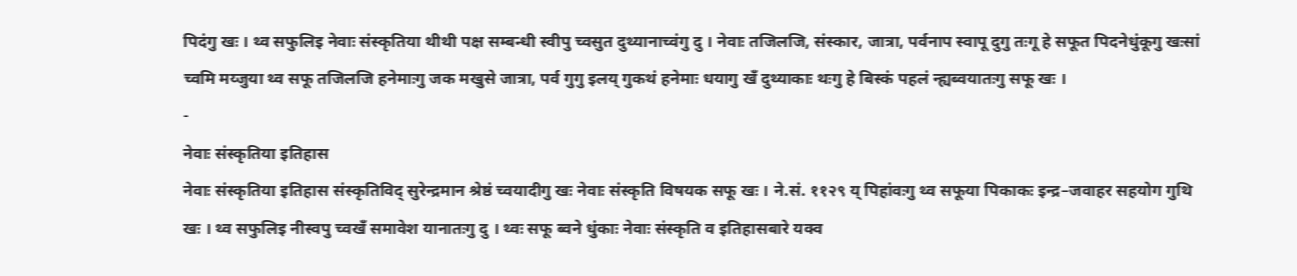पिदंगु खः । थ्व सफुलिइ नेवाः संस्कृतिया थीथी पक्ष सम्बन्धी स्वीपु च्वसुत दुथ्यानाच्वंगु दु । नेवाः तजिलजि, संस्कार, जात्रा, पर्वनाप स्वापू दुगु तःगू हे सफूत पिदनेधुंकूगु खःसां च्वमि मय्जुया थ्व सफू तजिलजि हनेमाःगु जक मखुसे जात्रा, पर्व गुगु इलय् गुकथं हनेमाः धयागु खँ दुथ्याकाः थःगु हे बिस्कं पहलं न्ह्यब्वयातःगु सफू खः ।
-
नेवाः संस्कृतिया इतिहास
नेवाः संस्कृतिया इतिहास संस्कृतिविद् सुरेन्द्रमान श्रेष्ठं च्वयादीगु खः नेवाः संस्कृति विषयक सफू खः । ने.सं. ११२९ य् पिहांवःगु थ्व सफूया पिकाकः इन्द्र–जवाहर सहयोग गुथि खः । थ्व सफुलिइ नीस्वपु च्वखँ समावेश यानातःगु दु । थ्वः सफू ब्वने धुंकाः नेवाः संस्कृति व इतिहासबारे यक्व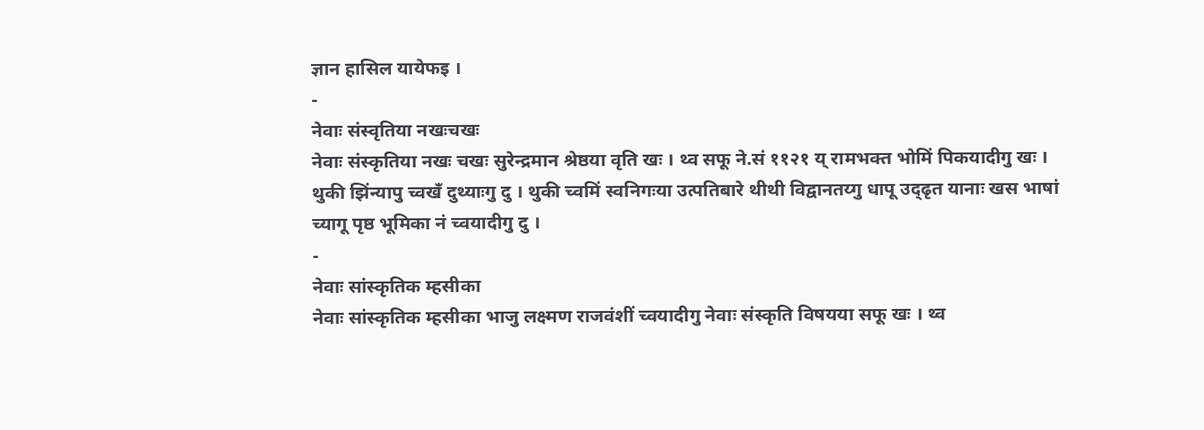ज्ञान हासिल यायेफइ ।
-
नेवाः संस्वृतिया नखःचखः
नेवाः संस्कृतिया नखः चखः सुरेन्द्रमान श्रेष्ठया वृति खः । थ्व सफू ने.सं ११२१ य् रामभक्त भोमिं पिकयादीगु खः । थुकी झिंन्यापु च्वखँ दुथ्याःगु दु । थुकी च्वमिं स्वनिगःया उत्पतिबारे थीथी विद्वानतय्गु धापू उद्ढृत यानाः खस भाषां च्यागू पृष्ठ भूमिका नं च्वयादीगु दु ।
-
नेवाः सांस्कृतिक म्हसीका
नेवाः सांस्कृतिक म्हसीका भाजु लक्ष्मण राजवंशीं च्वयादीगु नेवाः संस्कृति विषयया सफू खः । थ्व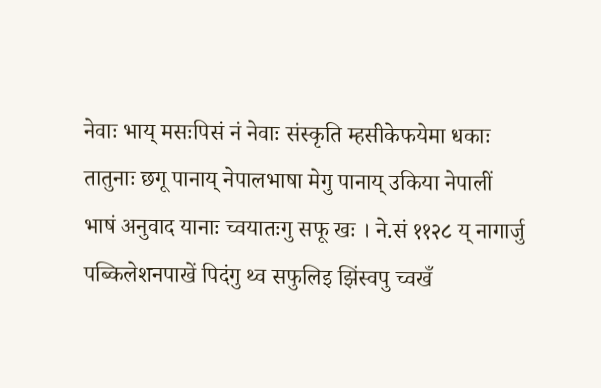नेवाः भाय् मसःपिसं नं नेवाः संस्कृति म्हसीकेफयेमा धकाः तातुनाः छगू पानाय् नेपालभाषा मेगु पानाय् उकिया नेपालीं भाषं अनुवाद यानाः च्वयातःगु सफू खः । ने.सं ११२८ य् नागार्जु पब्किलेशनपाखें पिदंगु थ्व सफुलिइ झिंस्वपु च्वखँ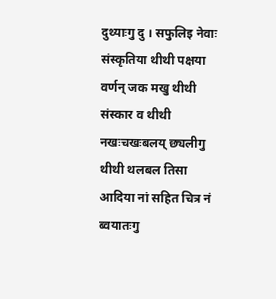दुथ्याःगु दु । सफुलिइ नेवाः संस्कृतिया थीथी पक्षया वर्णन् जक मखु थीथी संस्कार व थीथी नखःचखःबलय् छ्यलीगु थीथी थलबल तिसा आदिया नां सहित चित्र नं ब्वयातःगु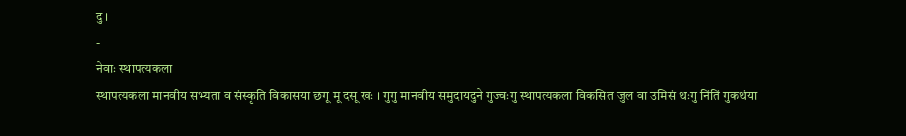दु ।
-
नेवाः स्थापत्यकला
स्थापत्यकला मानवीय सभ्यता व संस्कृति विकासया छगू मू दसू खः । गुगु मानवीय समुदायदुने गुज्वःगु स्थापत्यकला विकसित जुल वा उमिसं थःगु निंतिं गुकथंया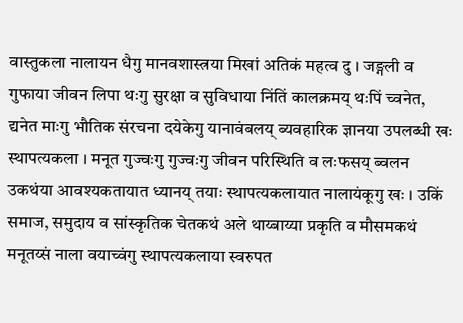वास्तुकला नालायन धैगु मानवशास्त्रया मिखां अतिकं महत्व दु । जङ्गली व गुफाया जीवन लिपा थःगु सुरक्षा व सुविधाया निंतिं कालक्रमय् थःपिं च्वनेत, द्यनेत माःगु भौतिक संरचना दयेकेगु यानावंबलय् ब्यवहारिक ज्ञानया उपलब्धी खः स्थापत्यकला । मनूत गुज्वःगु गुज्वःगु जीवन परिस्थिति व लःफसय् ब्वलन उकथंया आवश्यकतायात ध्यानय् तयाः स्थापत्यकलायात नालायंकूगु खः । उकिं समाज, समुदाय व सांस्कृतिक चेतकथं अले थाय्बाय्या प्रकृति व मौसमकथं मनूतय्सं नाला वयाच्वंगु स्थापत्यकलाया स्वरुपत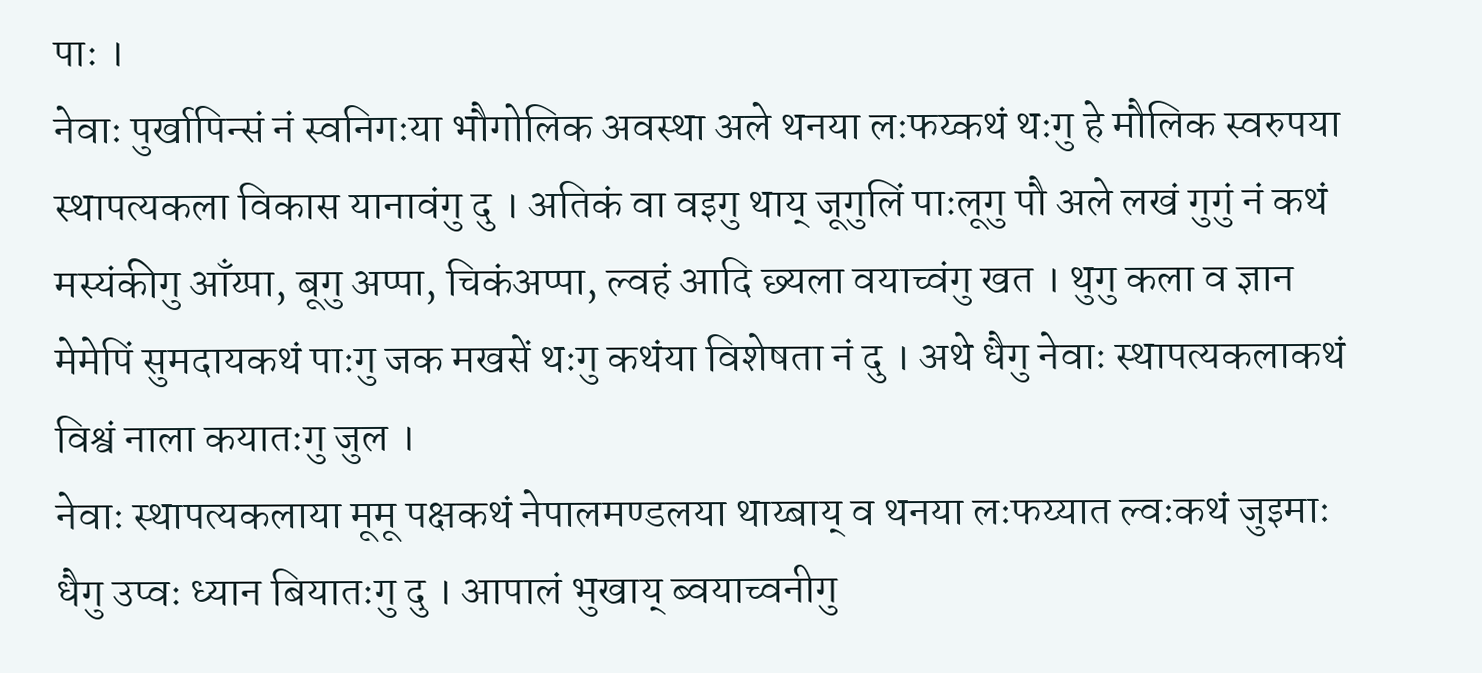पाः ।
नेवाः पुर्खापिन्सं नं स्वनिगःया भौगोलिक अवस्था अले थनया लःफय्कथं थःगु हे मौलिक स्वरुपया स्थापत्यकला विकास यानावंगु दु । अतिकं वा वइगु थाय् जूगुलिं पाःलूगु पौ अले लखं गुगुं नं कथं मस्यंकीगु आँय्पा, बूगु अप्पा, चिकंअप्पा, ल्वहं आदि छ्यला वयाच्वंगु खत । थुगु कला व ज्ञान मेमेपिं सुमदायकथं पाःगु जक मखसें थःगु कथंया विशेषता नं दु । अथे धैगु नेवाः स्थापत्यकलाकथं विश्वं नाला कयातःगु जुल ।
नेवाः स्थापत्यकलाया मूमू पक्षकथं नेपालमण्डलया थाय्बाय् व थनया लःफय्यात ल्वःकथं जुइमाः धैगु उप्वः ध्यान बियातःगु दु । आपालं भुखाय् ब्वयाच्वनीगु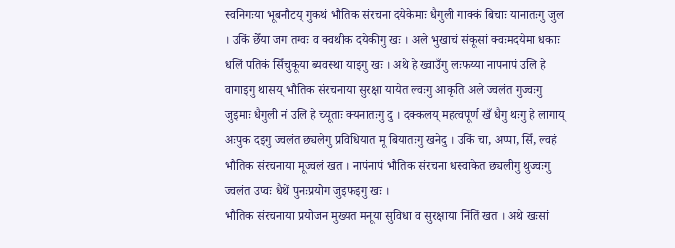स्वनिगःया भूबनौटय् गुकथं भौतिक संरचना दयेकेमाः धैगुली गाक्कं बिचाः यानातःगु जुल । उकिं छेँया जग तग्वः व क्वथीक दयेकीगु खः । अले भुखाचं संकूसां क्वःमदयेमा धकाः धलिं पतिकं सिँचुकूया ब्यवस्था याइगु खः । अथे हे ख्वाउँगु लःफय्या नापनापं उलि हे वागाइगु थासय् भौतिक संरचनाया सुरक्षा यायेत ल्वःगु आकृति अले ज्वलंत गुज्वःगु जुइमाः धैगुली नं उलि हे च्यूताः क्यनातःगु दु । दक्कलय् महत्वपूर्ण खँ धैगु थःगु हे लागाय् अःपुक दइगु ज्वलंत छ्यलेगु प्रविधियात मू बियातःगु खनेदु । उकिं चा, अप्पा, सिँ, ल्वहं भौतिक संरचनाया मूज्वलं खत । नापंनापं भौतिक संरचना धस्वाकेत छ्यलीगु थुज्वःगु ज्वलंत उप्वः धैथें पुनःप्रयोग जुइफइगु खः ।
भौतिक संरचनाया प्रयोजन मुख्यत मनूया सुविधा व सुरक्षाया निंतिं खत । अथे खःसां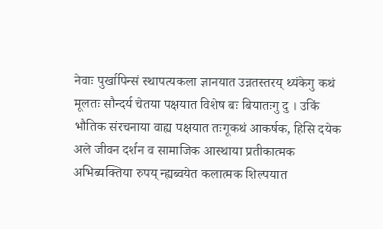नेवाः पुर्खापिन्सं स्थापत्यकला ज्ञानयात उन्नतस्तरय् थ्यंकेगु कथं मूलतः सौन्दर्य चेतया पक्षयात विशेष बः बियातःगु दु । उकिं भौतिक संरचनाया वाह्य पक्षयात तःगूकथं आकर्षक, हिसि दयेक अले जीवन दर्शन व सामाजिक आस्थाया प्रतीकात्मक अभिब्यक्तिया रुपय् न्ह्यब्वयेत कलात्मक शिल्पयात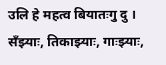उलि हे महत्व बियातःगु दु । सँझ्याः, तिकाझ्याः, गाःझ्याः,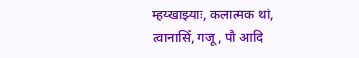म्हय्खाझ्याः, कलात्मक थां, त्वानासिँ, गजू, पौ आदि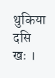थुकिया दसि खः ।